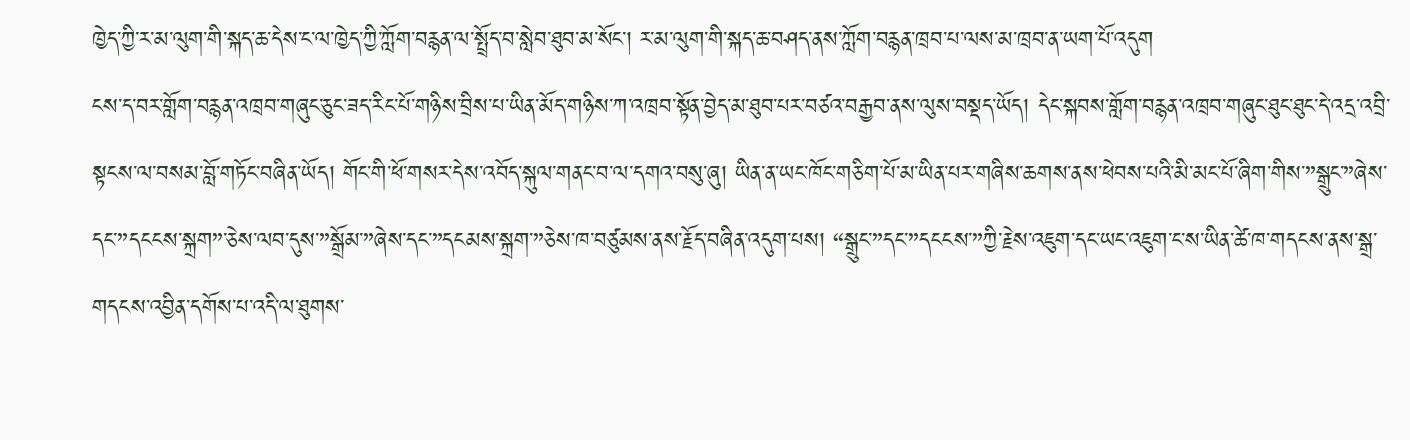ཁྱེད་ཀྱི་ར་མ་ལུག་གི་སྐད་ཆ་དེས་ང་ལ་ཁྱེད་ཀྱི་ཀློག་བརྙན་ལ་སྤྲོད་བ་སླེབ་ཐུབ་མ་སོང་། ར་མ་ལུག་གི་སྐད་ཆ་བཤད་ནས་ཀློག་བརྙན་ཁྲབ་པ་ལས་མ་ཁྲབ་ན་ཡག་པོ་འདུག
ངས་ད་བར་གློག་བརྙན་འཁྲབ་གཞུང་ཅུང་ཟད་རིང་པོ་གཉིས་བྲིས་པ་ཡིན་མོད་གཉིས་ཀ་འཁྲབ་སྟོན་བྱེད་མ་ཐུབ་པར་བཙའ་བརྒྱབ་ནས་ལུས་བསྡད་ཡོད། དེང་སྐབས་གློག་བརྙན་འཁྲབ་གཞུང་ཐུང་ཐུང་དེ་འདྲ་འབྲི་སྟངས་ལ་བསམ་བློ་གཏོང་བཞིན་ཡོད། གོང་གི་ཕོ་གསར་དེས་འབོད་སྐུལ་གནང་བ་ལ་དགའ་བསུ་ཞུ། ཡིན་ན་ཡང་ཁོང་གཅིག་པོ་མ་ཡིན་པར་གཞིས་ཆགས་ནས་ཕེབས་པའི་མི་མང་པོ་ཞིག་གིས་”སྒྲུང་”ཞེས་དང་”དངངས་སྐྲག”་ཅེས་ལབ་དུས་”སྒྲོམ་”ཞེས་དང་”དངམས་སྐྲག་”ཅེས་ཁ་བཙུམས་ནས་རྗོད་བཞིན་འདུག་པས། “སྒྲུང་”དང་”དངངས་”ཀྱི་རྗེས་འཇུག་དང་ཡང་འཇུག་ང་ས་ཡིན་ཚེ་ཁ་གདངས་ནས་སྒྲ་གདངས་འབྱིན་དགོས་པ་འདི་ལ་ཐུགས་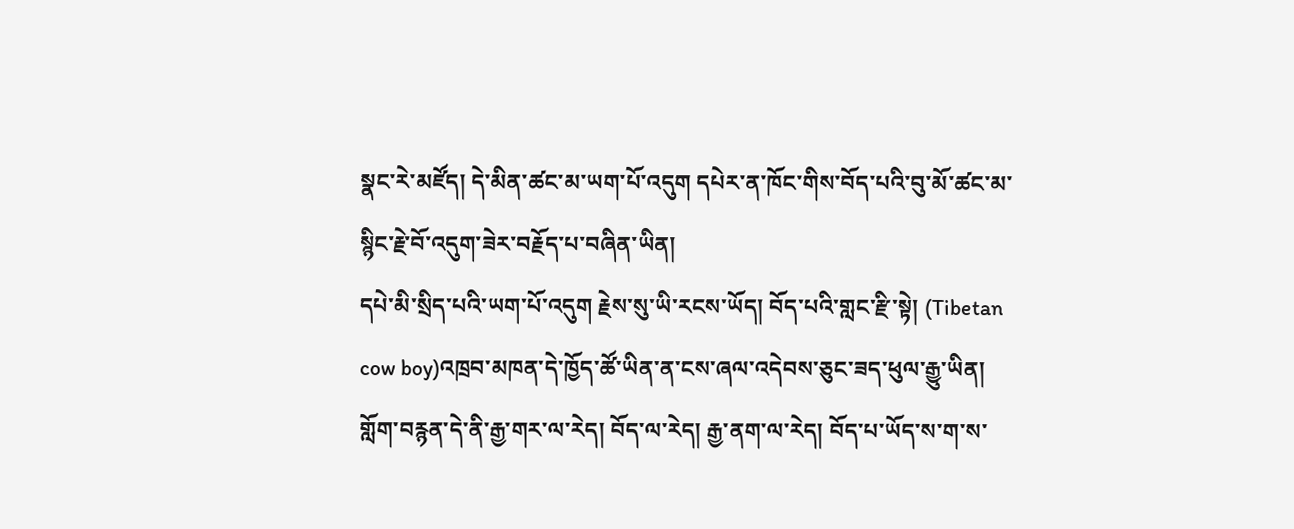སྣང་རེ་མཛོད། དེ་མིན་ཚང་མ་ཡག་པོ་འདུག དཔེར་ན་ཁོང་གིས་བོད་པའི་བུ་མོ་ཚང་མ་སྙིང་རྗེ་བོ་འདུག་ཟེར་བརྗོད་པ་བཞིན་ཡིན།
དཔེ་མི་སྲིད་པའི་ཡག་པོ་འདུག རྗེས་སུ་ཡི་རངས་ཡོད། བོད་པའི་གླང་རྫི་སྟེ། (Tibetan cow boy)འཁྲབ་མཁན་དེ་ཁྱོད་ཚོ་ཡིན་ན་ངས་ཞལ་འདེབས་ཅུང་ཟད་ཕུལ་རྒྱུ་ཡིན། གློག་བརྙན་དེ་ནི་རྒྱ་གར་ལ་རེད། བོད་ལ་རེད། རྒྱ་ནག་ལ་རེད། བོད་པ་ཡོད་ས་ག་ས་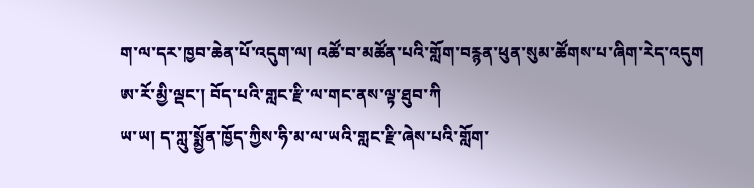ག་ལ་དར་ཁྱབ་ཆེན་པོ་འདུག་ལ། འཚོ་བ་མཚོན་པའི་གློག་བརྙན་ཕུན་སུམ་ཚོགས་པ་ཞིག་རེད་འདུག
ཨ་རོ་མྱི་ལྡང་། བོད་པའི་གླང་རྫི་ལ་གང་ནས་ལྟ་ཐུབ་ཀི
ཡ་ཡ། ད་ཀླུ་སྨྱོན་ཁྱོད་ཀྱིས་ཧི་མ་ལ་ཡའི་གླང་རྫི་ཞེས་པའི་གློག་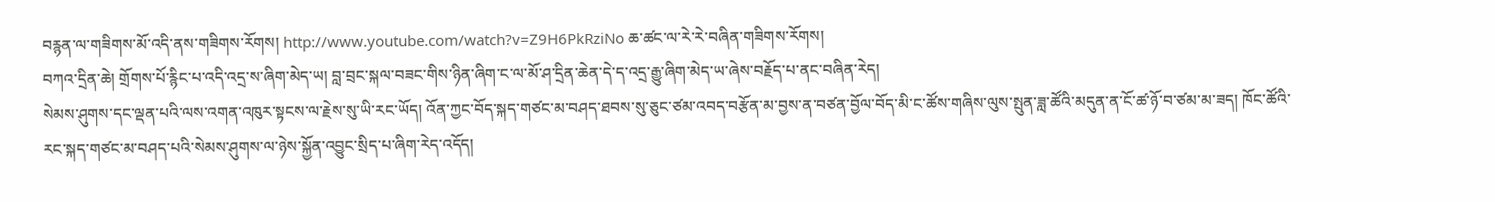བརྙན་ལ་གཟིགས་མོ་འདི་ནས་གཟིགས་རོགས། http://www.youtube.com/watch?v=Z9H6PkRziNo ཆ་ཚང་ལ་རེ་རེ་བཞིན་གཟིགས་རོགས།
བཀའ་དྲིན་ཆེ། གྲོགས་པོ་རྙིང་པ་འདི་འདྲ་ས་ཞིག་མེད་ཡ། བླ་བྲང་སྐལ་བཟང་གིས་ཉིན་ཞིག་ང་ལ་མོ་ཤ་དྲིན་ཆེན་དེ་ད་འདྲ་རྒྱུ་ཞིག་མེད་ཡ་ཞེས་བརྗོད་པ་ནང་བཞིན་རེད།
སེམས་ཤུགས་དང་ལྡན་པའི་ལས་འགན་འཁུར་སྟངས་ལ་རྗེས་སུ་ཡི་རང་ཡོད། འོན་ཀྱང་བོད་སྐད་གཙང་མ་བཤད་ཐབས་སུ་ཅུང་ཙམ་འབད་བརྩོན་མ་བྱས་ན་བཙན་བྱོལ་བོད་མི་ང་ཚོས་གཞིས་ལུས་སྤུན་ཟླ་ཚོའི་མདུན་ན་ངོ་ཚ་ཉོ་བ་ཙམ་མ་ཟད། ཁོང་ཚོའི་རང་སྐད་གཙང་མ་བཤད་པའི་སེམས་ཤུགས་ལ་ཉེས་སྐྱོན་འབྱུང་སྲིད་པ་ཞིག་རེད་འདོད།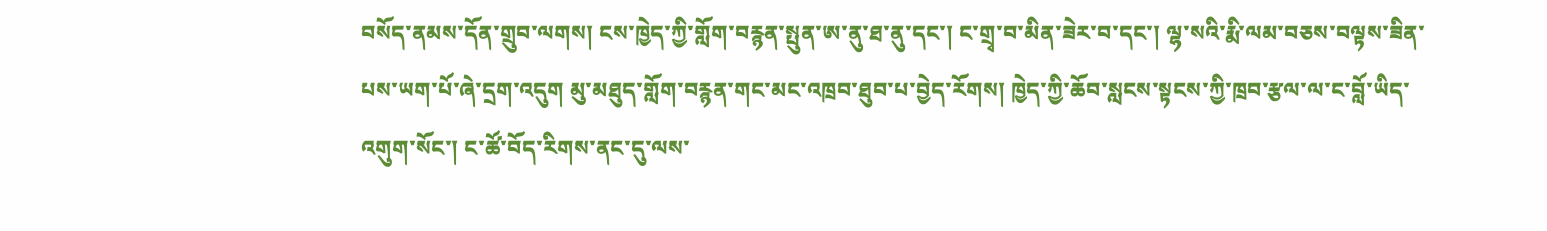བསོད་ནམས་དོན་གྲུབ་ལགས། ངས་ཁྱེད་ཀྱི་གློག་བརྙན་སྤུན་ཨ་ནུ་ཐ་ནུ་དང་། ང་གྲྭ་བ་མིན་ཟེར་བ་དང་། ལྷ་སའི་རྨི་ལམ་བཅས་བལྟས་ཟིན་པས་ཡག་པོ་ཞེ་དྲག་འདུག མུ་མཐུད་གློག་བརྙན་གང་མང་འཁྲབ་ཐུབ་པ་བྱེད་རོགས། ཁྱེད་ཀྱི་ཆོབ་སླངས་སྟངས་ཀྱི་ཁྲབ་རྩལ་ལ་ང་བློ་ཡིད་འགུག་སོང་། ང་ཚོ་བོད་རིགས་ནང་དུ་ལས་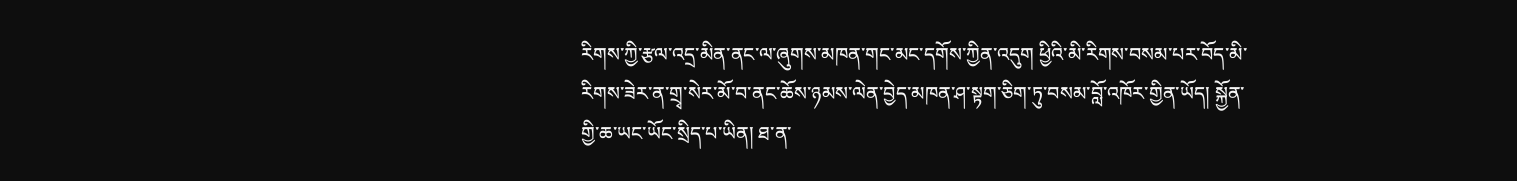རིགས་ཀྱི་རྩལ་འདྲ་མིན་ནང་ལ་ཞུགས་མཁན་གང་མང་དགོས་ཀྱིན་འདུག ཕྱིའི་མི་རིགས་བསམ་པར་བོད་མི་རིགས་ཟེར་ན་གྲྭ་སེར་མོ་བ་ནང་ཆོས་ཉམས་ལེན་བྱེད་མཁན་ཤ་སྟག་ཅིག་ཏུ་བསམ་བློ་འཁོར་གྱིན་ཡོད། སྐྱོན་གྱི་ཆ་ཡང་ཡོང་སྲིད་པ་ཡིན། ཐ་ན་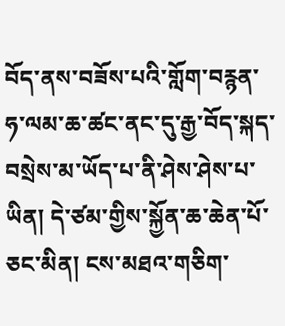བོད་ནས་བཟོས་པའི་གློག་བརྙན་ཧ་ལམ་ཆ་ཚང་ནང་དུ་རྒྱ་བོད་སྐད་བསྲེས་མ་ཡོད་པ་ནི་ཤེས་ཤེས་པ་ཡིན། དེ་ཙམ་གྱིས་སྐྱོན་ཆ་ཆེན་པོ་ཅང་མིན། ངས་མཐའ་གཅིག་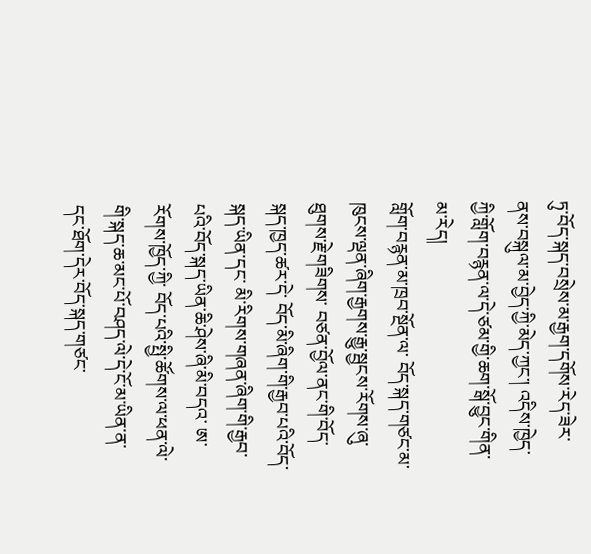ཏུ་བོད་སྐད་བསྲེས་མ་རྒྱག་དགོས་རེད་ཟེར་ནས་བསྐུལ་མ་བྱེད་ཀྱི་མེད་ཀྱང་། འདིས་ཁྱེད་ཀྱི་གློག་བརྙན་ལ་དེ་ཙམ་གྱི་ཆག་སྒོ་བྱུང་གིན་མ་རེད།
གློག་བརྙན་མ་ཁྲབ་སྔོན་ལ་ བོད་སྐད་གཙང་མ་ཁུངས་ལྡན་ཞིག་རྒྱགས་རྒྱུ་སྦྱངས་རོགས་ཞུ་ཐུགས་རྗེ་གཟིགས་ བཙན་བྱོལ་ནང་གི་བོད་སྐད་ཁྱད་ཚར་དེ་ བོད་མི་ཞིག་གི་རྒྱབ་པའི་བོད་སྐད་ཡིན་དང་ མི་རིགས་གཞན་ཞིག་གི་རྒྱབ་པའི་བོད་སྐད་ཡིན་ཆི་ཤེས་ཞི་མི་བདའ་ ཨ་རོགས་ཁྱོད་ཀྱི་ བོད་པའི་སྤྱི་ཚོགས་ལ་ཕན་ལེ་གི་སྐད་ཆ་མང་པོ་བཤད་ལེ་དེ་ངོ་མ་ཡིན་ན་ དང་ཐོག་དེར་བོད་སྐད་གཙང་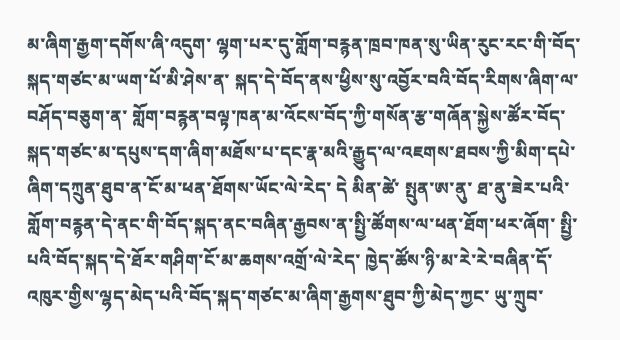མ་ཞིག་རྒྱག་དགོས་ཞི་འདུག་ ལྷག་པར་དུ་གློག་བརྙན་ཁྲབ་ཁན་སུ་ཡིན་རུང་རང་གི་བོད་སྐད་གཙང་མ་ཡག་པོ་མི་ཤེས་ན་ སྐད་དེ་བོད་ནས་ཕྱིས་སུ་འབྱོར་བའི་བོད་རིགས་ཞིག་ལ་བཤོད་བཅུག་ན་ གློག་བརྙན་བལྟ་ཁན་མ་འོངས་བོད་ཀྱི་གསོན་རྩ་གཞོན་སྐྱེས་ཚོར་བོད་སྐད་གཙང་མ་དཔུས་དག་ཞིག་མཐོས་པ་དང་རྣ་མའི་རྒྱུད་ལ་འཇགས་ཐབས་ཀྱི་མིག་དཔེ་ཞིག་དཀྲུན་ཐུབ་ན་ངོ་མ་ཕན་ཐོགས་ཡོང་ལེ་རེད་ དེ མིན་ཚེ་ སྤུན་ཨ་ནུ་ ཐ་ནུ་ཟེར་པའི་གློག་བརྙན་དེ་ནང་གི་བོད་སྐད་ནང་བཞིན་རྒྱབས་ན་སྤྱི་ཚོགས་ལ་ཕན་ཐོག་ཕར་ཞོག་ སྤྱི་པའི་བོད་སྐད་དེ་ཐོར་གཤིག་ངོ་མ་ཆགས་འགྲོ་ལེ་རེད་ ཁྱེད་ཚོས་ཉི་མ་རེ་རེ་བཞིན་དོ་འཁུར་གྱིས་ལྷད་མེད་པའི་བོད་སྐད་གཙང་མ་ཞིག་རྒྱགས་ཐུབ་ཀྱི་མེད་ཀྱང་ ཡུ་ཀྲུབ་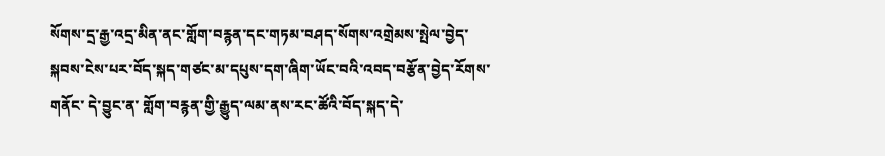སོགས་དྲ་རྒྱ་འདྲ་མིན་ནང་གློག་བརྙན་དང་གཏམ་བཤད་སོགས་འགྲེམས་སྤེལ་བྱེད་སྐབས་ངེས་པར་བོད་སྐད་གཙང་མ་དཔུས་དག་ཞིག་ཡོང་བའི་འབད་བརྩོན་བྱེད་རོགས་གནོང་ དེ་བྱུང་ན་ གློག་བརྙན་གྱི་རྒྱུད་ལམ་ནས་རང་ཚོའི་བོད་སྐད་དེ་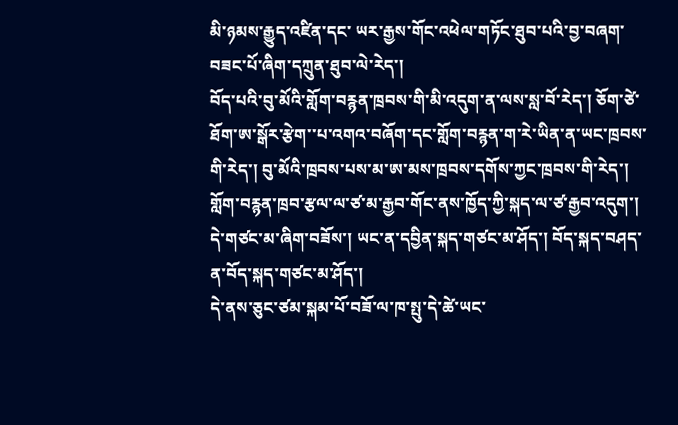མི་ཉམས་རྒྱུད་འཛིན་དང་ ཡར་རྒྱས་གོང་འཕེལ་གཏོང་ཐུབ་པའི་བྱ་བཞག་བཟང་པོ་ཞིག་དཀྲུན་ཐུབ་ལེ་རེད་།
བོད་པའི་བུ་མོའི་གློག་བརྙན་ཁྲབས་གི་མི་འདུག་ན་ལས་སླ་བོ་རེད་། ཅོག་ཙེ་ཐོག་ཨ་སྒོར་རྩེག་་པ་འགའ་བཞོག་དང་གློག་བརྙན་ག་རེ་ཡིན་ན་ཡང་ཁྲབས་གི་རེད་། བུ་མོའི་ཁྲབས་པས་མ་ཨ་མས་ཁྲབས་དགོས་ཀྱང་ཁྲབས་གི་རེད་།
གློག་བརྙན་ཁྲབ་རྩལ་ལ་ཙ་མ་རྒྱབ་གོང་ནས་ཁྱོད་ཀྱི་སྐད་ལ་ཙ་རྒྱབ་འདུག་། དེ་གཙང་མ་ཞིག་བཟོས་། ཡང་ན་དབྱིན་སྐད་གཙང་མ་ཤོད་། བོད་སྐད་བཤད་ན་བོད་སྐད་གཙང་མ་ཤོད་།
དེ་ནས་ཅུང་ཙམ་སྐམ་པོ་བཟོ་ལ་ཁ་སྤུ་དེ་ཚེ་ཡང་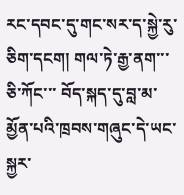རང་དབང་དུ་གང་སར་ད་སྐྱེ་རུ་ཅིག་དངག། གལ་ཏེ་རྒྱ་ནག་་་ ཅི་ཀོང་་་ བོད་སྐད་དུ་བླ་མ་མྱོན་པའི་ཁྲབས་གཞུང་དེ་ཡང་སྐྱར་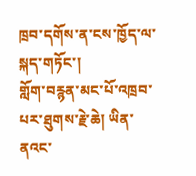ཁྲབ་དགོས་ན་ངས་ཁྱོད་ལ་སྐད་གཏོང་།
གློག་བརྙན་མང་པོ་འཁྲབ་པར་ཐུགས་རྗེ་ཆེ། ཡིན་ནའང་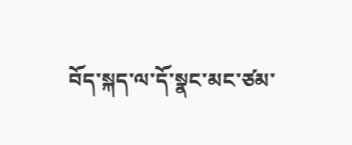བོད་སྐད་ལ་དོ་སྣང་མང་ཙམ་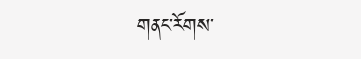གནང་རོགས་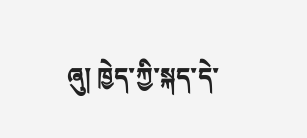ཞུ། ཁྱེད་ཀྱི་སྐད་དེ་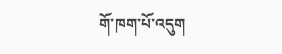གོ་ཁག་པོ་འདུག